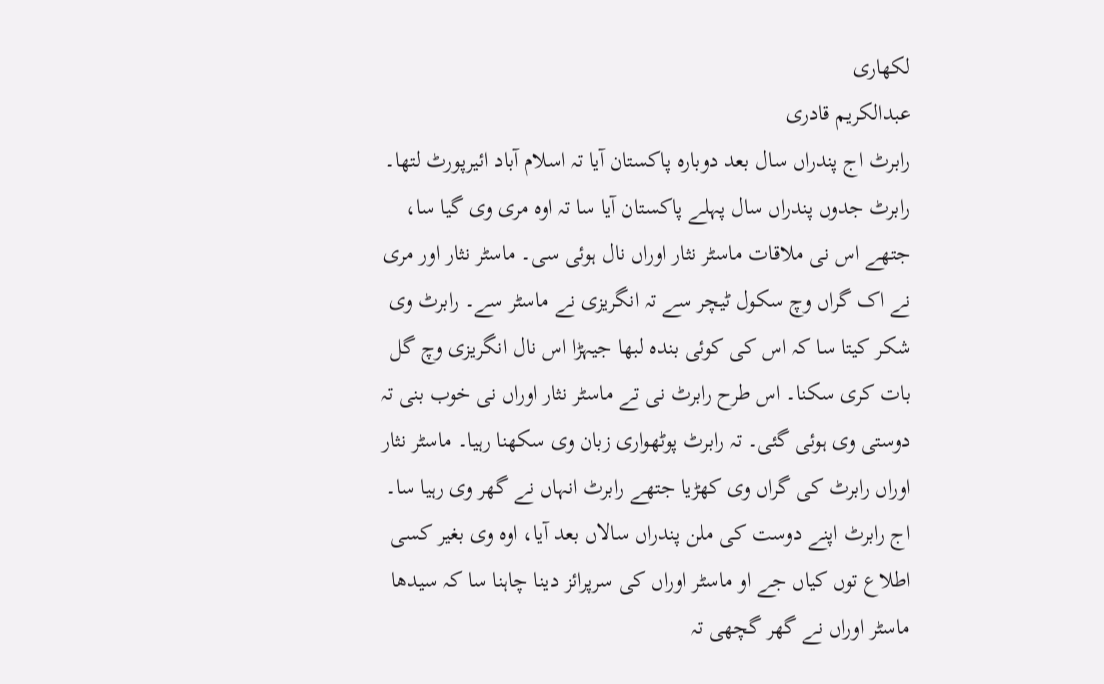لکھاری
عبدالکریم قادری
رابرٹ اج پندراں سال بعد دوبارہ پاکستان آیا تہ اسلام آباد ائیرپورٹ لتھا۔ رابرٹ جدوں پندراں سال پہلے پاکستان آیا سا تہ اوہ مری وی گیا سا، جتھے اس نی ملاقات ماسٹر نثار اوراں نال ہوئی سی۔ ماسٹر نثار اور مری نے اک گراں وچ سکول ٹیچر سے تہ انگریزی نے ماسٹر سے۔ رابرٹ وی شکر کیتا سا کہ اس کی کوئی بندہ لبھا جیہڑا اس نال انگریزی وچ گل بات کری سکنا۔ اس طرح رابرٹ نی تے ماسٹر نثار اوراں نی خوب بنی تہ دوستی وی ہوئی گئی۔ تہ رابرٹ پوٹھواری زبان وی سکھنا رہیا۔ ماسٹر نثار اوراں رابرٹ کی گراں وی کھڑیا جتھے رابرٹ انہاں نے گھر وی رہیا سا۔ اج رابرٹ اپنے دوست کی ملن پندراں سالاں بعد آیا، اوہ وی بغیر کسی اطلاع توں کیاں جے او ماسٹر اوراں کی سرپرائز دینا چاہنا سا کہ سیدھا ماسٹر اوراں نے گھر گچھی تہ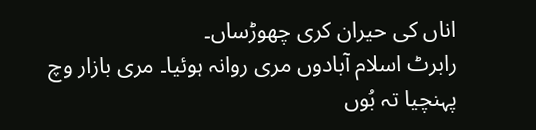اناں کی حیران کری چھوڑساں۔
رابرٹ اسلام آبادوں مری روانہ ہوئیا۔ مری بازار وچ پہنچیا تہ بُوں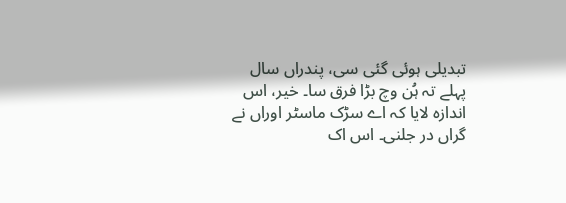تبدیلی ہوئی گئی سی، پندراں سال پہلے تہ ہُن وچ بڑا فرق سا۔ خیر، اس اندازہ لایا کہ اے سڑک ماسٹر اوراں نے گراں در جلنی۔ اس اک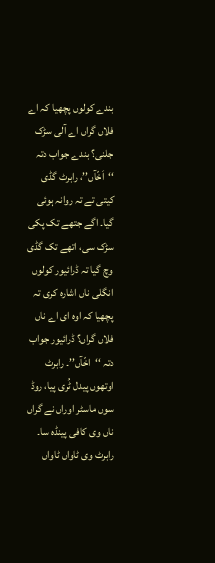بندے کولوں پچھیا کہ اے فلاں گراں اے آلی سڑک جلنی؟ بندے جواب دتہ ‘‘اَخّآں’’، رابرٹ گڈی کیتی تے تہ روانہ ہوئی گیا۔ اگے جتھے تک پکی سڑک سی، اتھے تک گڈی وچ گیا تہ ڈرائیور کولوں انگلی ناں اشارہ کری تہ پچھیا کہ اوہ ای اے ناں فلاں گراں؟ ڈرائیور جواب دتہ ‘‘اخّآں’’۔ رابرٹ اوتھوں پیدل ٹُری پیا، روڈ سوں ماسٹر اوراں نے گراں ناں وی کافی پینڈہ سا۔ رابرٹ وی ٹاواں ٹاواں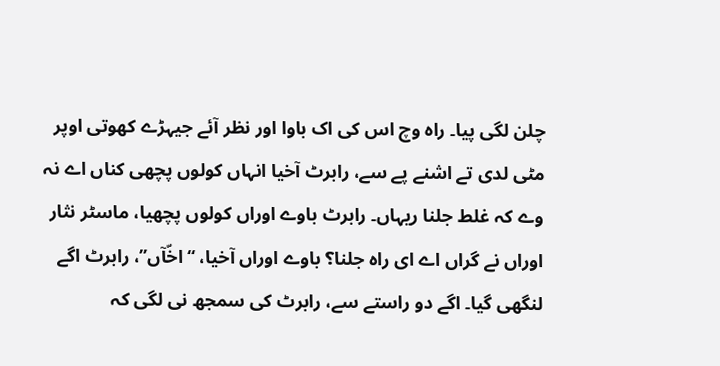چلن لگی پیا۔ راہ وچ اس کی اک باوا اور نظر آئے جیہڑے کھوتی اوپر مٹی لدی تے اشنے پے سے، رابرٹ آخیا انہاں کولوں پچھی کناں اے نہ وے کہ غلط جلنا ریہاں۔ رابرٹ باوے اوراں کولوں پچھیا، ماسٹر نثار اوراں نے گراں اے ای راہ جلنا؟ باوے اوراں آخیا، ‘‘اخّآں’’، رابرٹ اگے لنگھی گیا۔ اگے دو راستے سے، رابرٹ کی سمجھ نی لگی کہ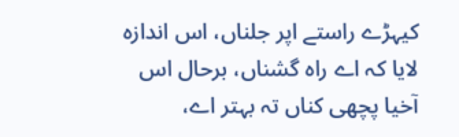کیہڑے راستے اپر جلناں، اس اندازہ لایا کہ اے راہ گشناں، برحال اس آخیا پچھی کناں تہ بہتر اے،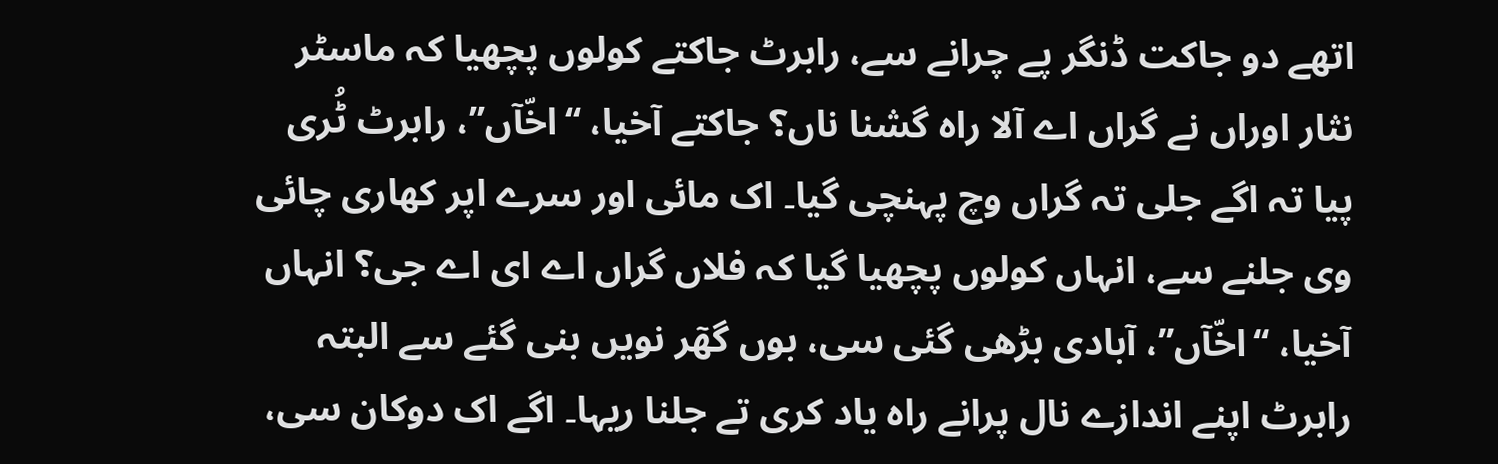اتھے دو جاکت ڈنگر پے چرانے سے، رابرٹ جاکتے کولوں پچھیا کہ ماسٹر نثار اوراں نے گراں اے آلا راہ گشنا ناں؟ جاکتے آخیا، ‘‘اخّآں’’، رابرٹ ٹُری پیا تہ اگے جلی تہ گراں وچ پہنچی گیا۔ اک مائی اور سرے اپر کھاری چائی وی جلنے سے، انہاں کولوں پچھیا گیا کہ فلاں گراں اے ای اے جی؟ انہاں آخیا، ‘‘اخّآں’’، آبادی بڑھی گئی سی، بوں گھٓر نویں بنی گئے سے البتہ رابرٹ اپنے اندازے نال پرانے راہ یاد کری تے جلنا ریہا۔ اگے اک دوکان سی،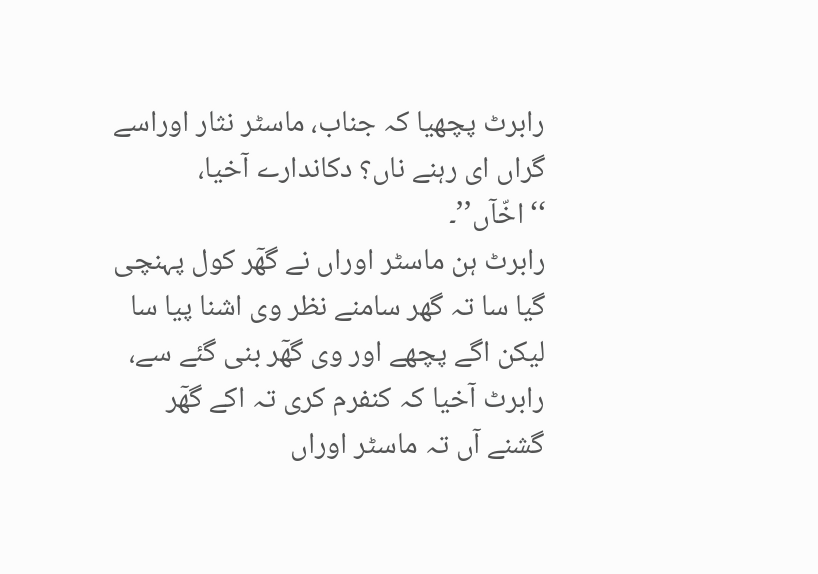رابرٹ پچھیا کہ جناب، ماسٹر نثار اوراسے گراں ای رہنے ناں؟ دکاندارے آخیا، ‘‘اخّآں’’۔
رابرٹ ہن ماسٹر اوراں نے گھٓر کول پہنچی گیا سا تہ گھر سامنے نظر وی اشنا پیا سا لیکن اگے پچھے اور وی گھٓر بنی گئے سے، رابرٹ آخیا کہ کنفرم کری تہ اکے گھٓر گشنے آں تہ ماسٹر اوراں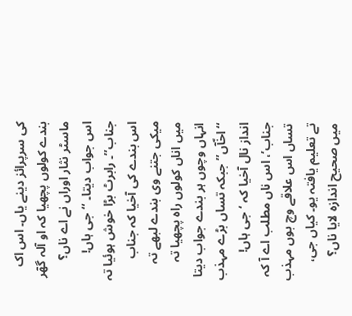کی سرپرائز دینے یاں۔ اس اک بندے کولوں پچھیا کہ او آلہ گھٓر ماسٹر نثار اوراں نے اے ناں؟ اس جواب دیتا۔ ‘‘جی ہاں! جناب’’۔ رابرٹ بڑا خوش ہوئیا تہ اس بندے کی آخیا کہ جناب میکی جتنے وی بندے لبھے تہ میں اناں کولوں راہ پچھیا تہ انہاں وچوں ہر بندے جواب دیتا ‘‘اخّآں’’ جبکہ تساں بڑے مہذب انداز نال آخیا کہ ‘جی ہاں! جناب’، اس ناں مطلب اے آ کہ تساں اس علاقے وچ بوں مہذب تے تعلیم یافتہ یو۔ کیاں جی، میں صحیح اندازہ لایا ناں؟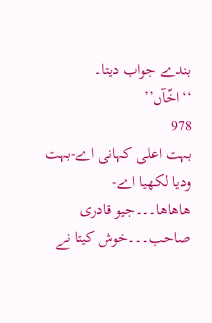بندے جواب دیتا۔ ‘‘اخّآں’’
978
بہت اعلی کہانی اے-بہت ودیا لکھیا اے-
ھاھاھا۔۔۔جیو قادری صاحب۔۔۔خوش کیتا نے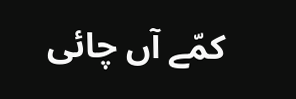کمّے آں چائی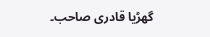گھڑیا قادری صاحب۔